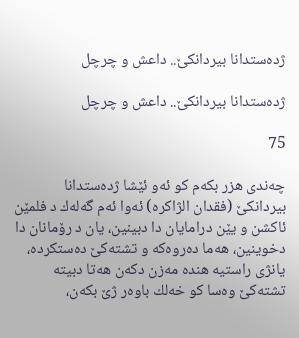ژده‌ستدانا بیردانكێ.. داعش و چرچل

ژده‌ستدانا بیردانكێ.. داعش و چرچل

75

چه‌ندى هزر بكه‌م كو ئه‌و ئێشا ژده‌ستدانا بیردانكێ (فقدان الژاكره‌) ئه‌وا ئه‌م گه‌له‌ك د فلمێن ئاكشن و یێن درامایان دا دبینین، یان د رۆمانان دا دخوینین، هه‌ما ده‌روه‌كه‌ و تشته‌كێ ده‌ستكرده‌، یانژى راستیه‌ هنده‌ مه‌زن دكه‌ن هه‌تا دبیته‌ تشته‌كێ وه‌سا كو خه‌لك باوه‌ر ژێ بكه‌ن،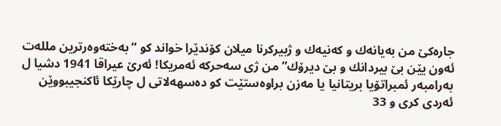جاره‌كێ من به‌یانه‌ك و كه‌نیه‌ك و ژبیركرنا میلان كۆندێرا خواند كو “به‌خته‌وه‌رترین ملله‌ت ئه‌ون یێن بێ بیردانك و بێ دیرۆك” من ژى سه‌حركه‌ ئه‌مریكا! ئه‌رێ عیراقا 1941 دشیا ل به‌رامبه‌ر ئمبراتۆیا بریتانیا یا مه‌زن براوه‌ستێت كو ده‌سهه‌لاتى ل چارێكا ئاكنجیبووێن ئه‌ردى كرى و 33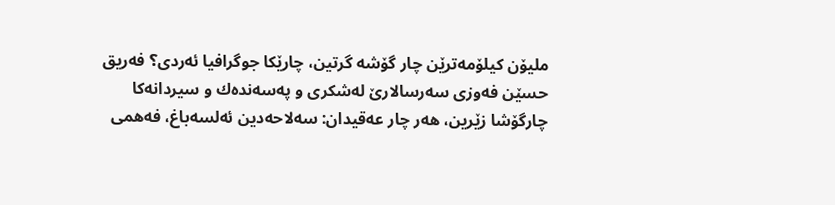ملیۆن كیلۆمه‌ترێن چار گۆشه‌ گرتین، چارێكا جوگرافیا ئه‌ردى؟ فه‌ریق حسێن فه‌وزى سه‌رسالارێ له‌شكرى و په‌سه‌نده‌ك و سیردانه‌كا چارگۆشا زێرین، هه‌ر چار عه‌قیدان: سه‌لاحه‌دین ئه‌لسه‌باغ، فه‌همى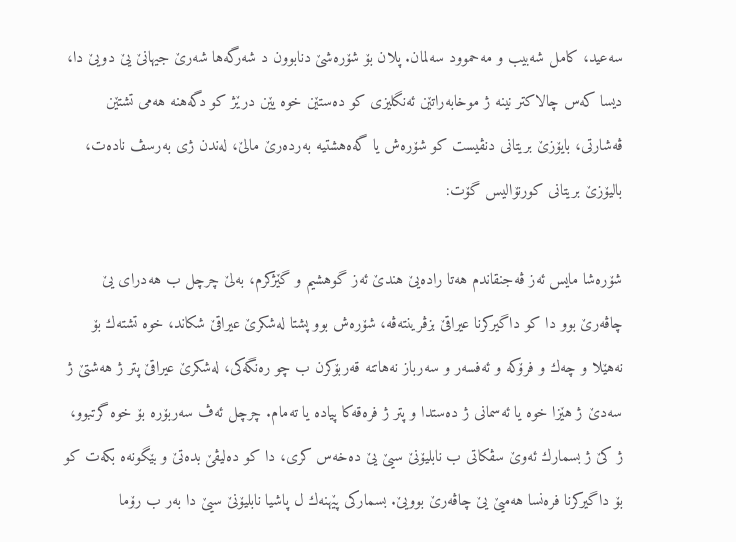سه‌عید، كامل شه‌بیب و مه‌حموود سه‌لمان. پلان بۆ شۆره‌شێ دنابوون د شه‌رگه‌ها شه‌رێ جیهانێ یێ دویێ دا، دیسا كه‌س چالاكتر نینه‌ ژ موخابه‌راتێن ئه‌نگلیزى كو ده‌ستێن خوه‌ یێن درێژ كو دگه‌هنه‌ هه‌مى تشتێن ڤه‌شارتى، بایۆزێ بریتانى دنڤیست كو شۆره‌ش یا گه‌ه‌هشتیه‌ به‌رده‌رێ مالێ، له‌ندن ژى به‌رسڤ ناده‌ت، بالیۆزێ بریتانى كورنۆالیس گۆت:

شۆره‌شا مایس ئه‌ز ڤه‌جنقاندم هه‌تا راده‌یێ هندێ ئه‌ز گوهشیم و گێژكرم، به‌لێ چرچل ب هه‌دراى یێ چاڤه‌رێ بوو دا كو داگیركرنا عیراقێ بزڤرینته‌ڤه‌، شۆره‌ش بوو پشتا له‌شكرێ عیراقێ شكاند، خوه‌ تشته‌ك بۆ نه‌هێلا و چه‌ك و فرۆكه‌ و ئه‌فسه‌ر و سه‌رباز نه‌هاتنه‌ قه‌ربۆكرن ب چو ره‌نگه‌كى، له‌شكرێ عیراقێ پتر ژ هه‌شتێ ژ سه‌دێ ژ هێزا خوه‌ یا ئه‌سمانى ژ ده‌ستدا و پتر ژ فره‌قه‌كا پیاده‌ یا ته‌مام. چرچل ئه‌ڤ سه‌ربۆره‌ بۆ خوه‌ گرتبوو، ژ كێ ژ بسمارك ئه‌وێ سڤكاتى ب نابلیۆنێ سیێ یێ ده‌خه‌س كرى، دا كو ده‌لیڤێ بده‌تێ و بێگونه‌ه بكه‌ت كو بۆ داگیركرنا فره‌نسا هه‌میێ یێ چاڤه‌رێ بوویێ. بسماركى پێهنه‌ك ل پاشیا نابلیۆنێ سیێ دا به‌ر ب رۆما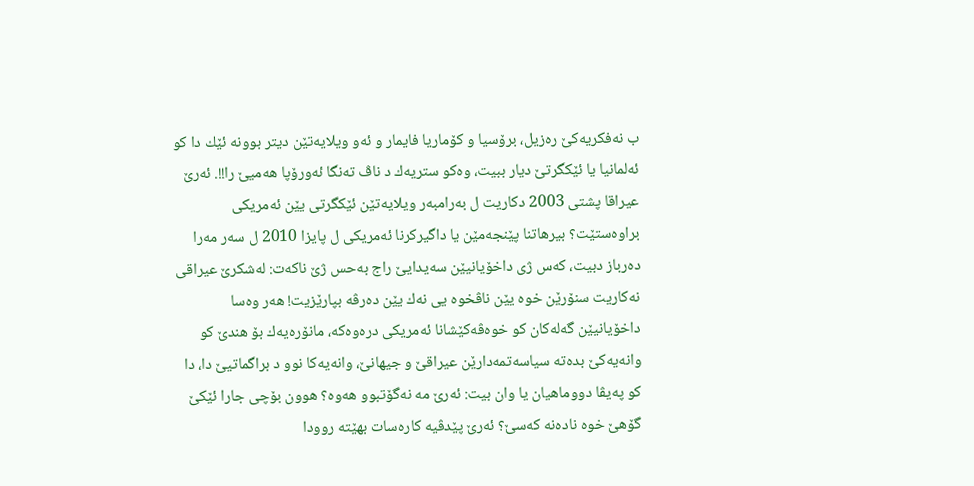ب نه‌فكریه‌كێ ره‌زیل، برۆسیا و كۆماریا فایمار و ئه‌و ویلایه‌تێن دیتر بوونه‌ ئێك دا كو ئه‌لمانیا یا ئێكگرتێ دیار ببیت، وه‌كو ستریه‌ك د ناڤ ته‌نگا ئه‌ورۆپا هه‌میێ را!!. ئه‌رێ عیراقا پشتى 2003 دكاریت ل به‌رامبه‌ر ویلایه‌تێن ئێكگرتى یێن ئه‌مریكى براوه‌ستێت؟ بیرهاتنا پێنجه‌مێن یا داگیركرنا ئه‌مریكى ل پایزا 2010 ل سه‌ر مه‌را ده‌رباز دبیت، كه‌س ژى داخۆیانیێن سه‌یدایێ راج به‌حس ژێ ناكه‌ت: له‌شكرێ عیراقى نه‌كاریت سنۆرێن خوه‌ یێن ناڤخوه‌ یى نه‌ك یێن ده‌رڤه‌ بپارێزیت! هه‌ر وه‌سا داخۆیانیێن گه‌له‌كان كو خوه‌ڤه‌كێشانا ئه‌مریكى دره‌وه‌كه‌، مانۆره‌یه‌ك بۆ هندێ كو وانه‌یه‌كێ بده‌ته‌ سیاسه‌تمه‌دارێن عیراقێ و جیهانێ، وانه‌یه‌كا نوو د براگماتیێ دا، دا كو په‌یڤا دووماهیان یا وان بیت: ئه‌رێ مه‌ نه‌گۆتبوو هه‌وه‌؟ هوون بۆچى جارا ئێكێ گۆهێ خوه‌ ناده‌نه‌ كه‌سێ؟ ئه‌رێ پێدڤیه‌ كاره‌سات بهێته‌ روودا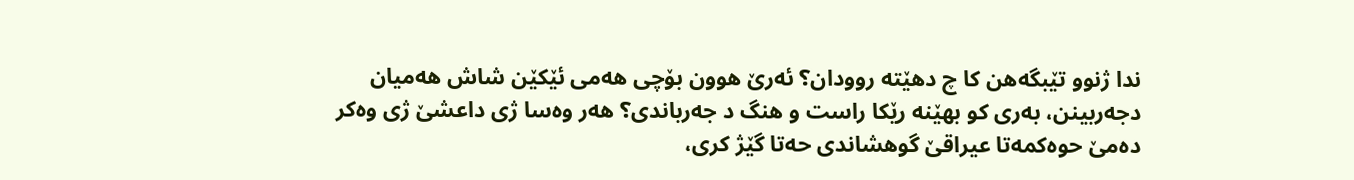ندا ژنوو تێبگه‌هن كا چ دهێته‌ روودان؟ ئه‌رێ هوون بۆچى هه‌مى ئێكێن شاش هه‌میان دجه‌ربینن، به‌رى كو بهێنه‌ رێكا راست و هنگ د جه‌رباندى؟ هه‌ر وه‌سا ژى داعشێ ژى وه‌كر ده‌مێ حوه‌كمه‌تا عیراقێ گوهشاندى حه‌تا گێژ كرى،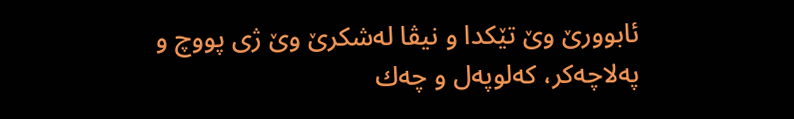ئابوورێ وێ تێكدا و نیڤا له‌شكرێ وێ ژى پووچ و په‌لاچه‌كر، كه‌لوپه‌ل و چه‌ك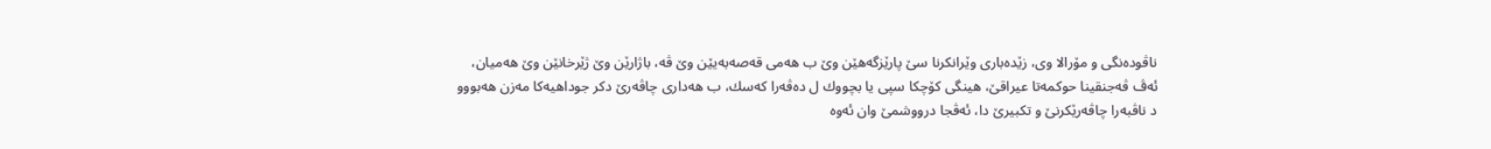ناڤوده‌نگى و مۆرالا وى، زێده‌بارى وێرانكرنا سێ پارێزگه‌هێن وێ ب هه‌مى قه‌صه‌به‌یێن وێ ڤه‌، باژارێن وێ ژێرخانێن وێ هه‌میان، ئه‌ڤ ڤه‌جنقینا حوكمه‌تا عیراقێ، هینگى كۆچكا سپى یا بچووك ل ده‌ڤه‌را كه‌سك، ب هه‌دارى چاڤه‌رێ دكر جوداهیه‌كا مه‌زن هه‌بووو د ناڤبه‌را چاڤه‌رێكرنێ و تكبیرێ دا، ئه‌ڤجا درووشمێ وان ئه‌وه‌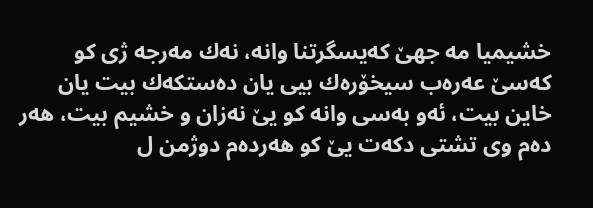خشیمیا مه‌ جهێ كه‌یسگرتنا وانه‌، نه‌ك مه‌رجه‌ ژى كو كه‌سێ عه‌ره‌ب سیخۆره‌ك بیى یان ده‌ستكه‌ك بیت یان خاین بیت، ئه‌و به‌سى وانه‌ كو یێ نه‌زان و خشیم بیت، هه‌ر ده‌م وى تشتى دكه‌ت یێ كو هه‌رده‌م دوژمن ل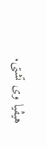هیڤیا وى تشتى.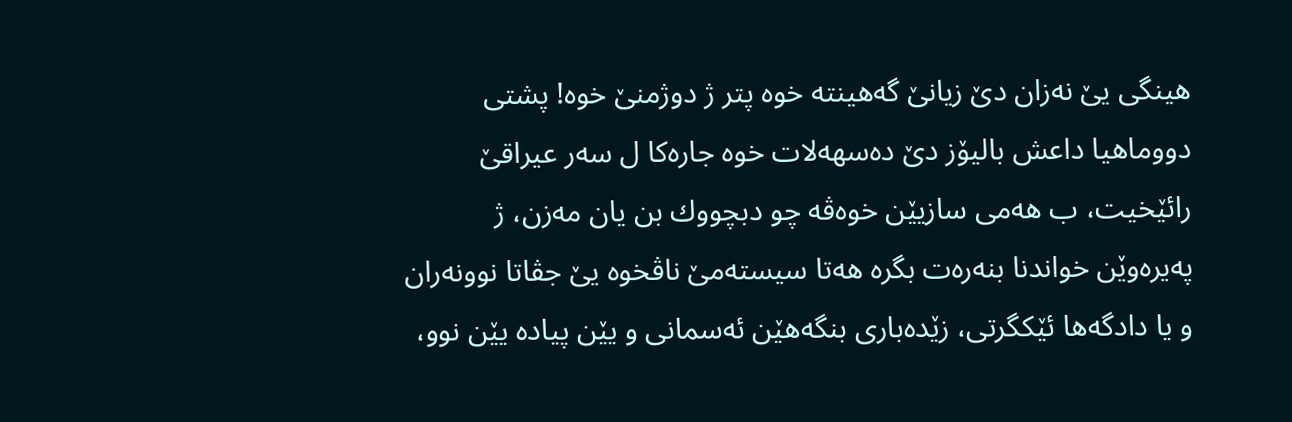هینگى یێ نه‌زان دێ زیانێ گه‌هینته‌ خوه‌ پتر ژ دوژمنێ خوه‌! پشتى دووماهیا داعش بالیۆز دێ ده‌سهه‌لات خوه‌ جاره‌كا ل سه‌ر عیراقێ رائێخیت، ب هه‌مى سازیێن خوه‌ڤه‌ چو دبچووك بن یان مه‌زن، ژ په‌یره‌وێن خواندنا بنه‌ره‌ت بگره‌ هه‌تا سیسته‌مێ ناڤخوه‌ یێ جڤاتا نوونه‌ران و یا دادگه‌ها ئێكگرتى، زێده‌بارى بنگه‌هێن ئه‌سمانى و یێن پیاده‌ یێن نوو،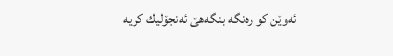ئه‌وێن كو ره‌نگه‌ بنگه‌هێ ئه‌نجۆلیك كریه‌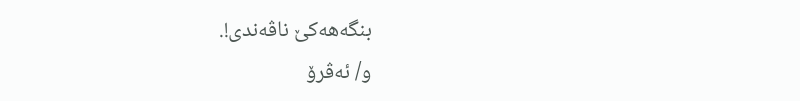بنگه‌هه‌كێ ناڤه‌ندى!.
و/ ئه‌ڤرۆ